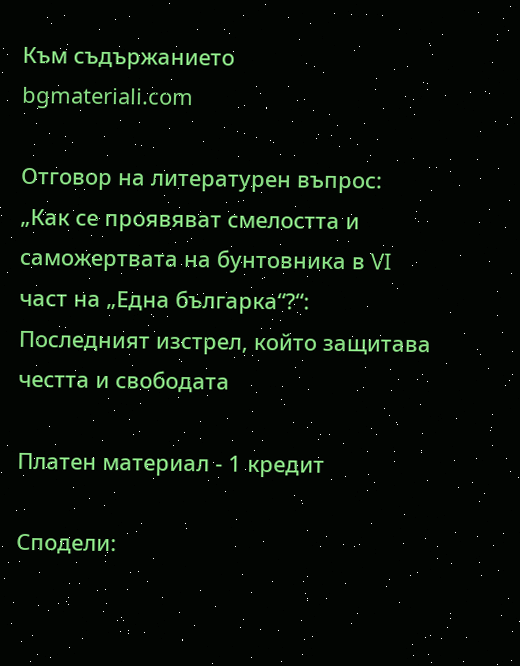Към съдържанието
bgmateriali.com

Отговор на литературен въпрос: „Как се проявяват смелостта и саможертвата на бунтовника в VI част на „Една българка“?“: Последният изстрел, който защитава честта и свободата

Платен материал - 1 кредит

Сподели: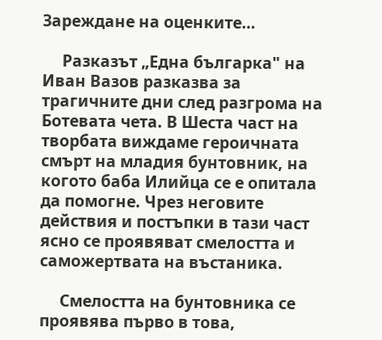Зареждане на оценките…

     Разказът „Една българка" на Иван Вазов разказва за трагичните дни след разгрома на Ботевата чета. В Шеста част на творбата виждаме героичната смърт на младия бунтовник, на когото баба Илийца се е опитала да помогне. Чрез неговите действия и постъпки в тази част ясно се проявяват смелостта и саможертвата на въстаника.

     Смелостта на бунтовника се проявява първо в това,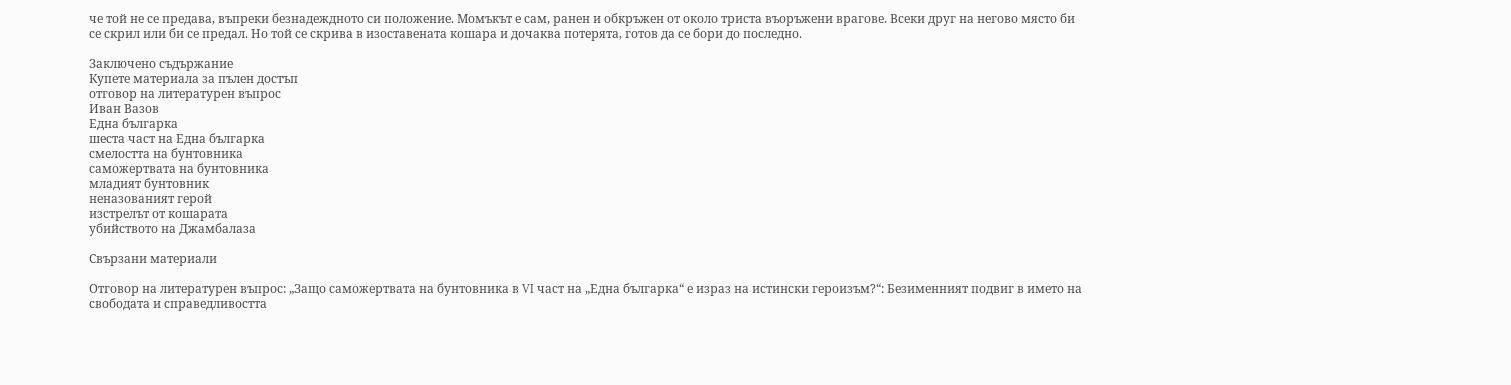че той не се предава, въпреки безнадеждното си положение. Момъкът е сам, ранен и обкръжен от около триста въоръжени врагове. Всеки друг на негово място би се скрил или би се предал. Но той се скрива в изоставената кошара и дочаква потерята, готов да се бори до последно.

Заключено съдържание
Купете материала за пълен достъп
отговор на литературен въпрос
Иван Вазов
Една българка
шеста част на Една българка
смелостта на бунтовника
саможертвата на бунтовника
младият бунтовник
неназованият герой
изстрелът от кошарата
убийството на Джамбалаза

Свързани материали

Отговор на литературен въпрос: „Защо саможертвата на бунтовника в VI част на „Една българка“ е израз на истински героизъм?“: Безименният подвиг в името на свободата и справедливостта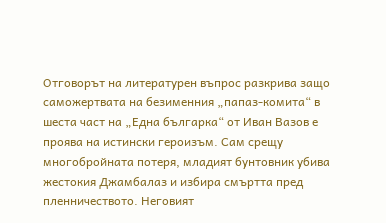Отговорът на литературен въпрос разкрива защо саможертвата на безименния „папаз-комита“ в шеста част на „Една българка“ от Иван Вазов е проява на истински героизъм. Сам срещу многобройната потеря, младият бунтовник убива жестокия Джамбалаз и избира смъртта пред пленничеството. Неговият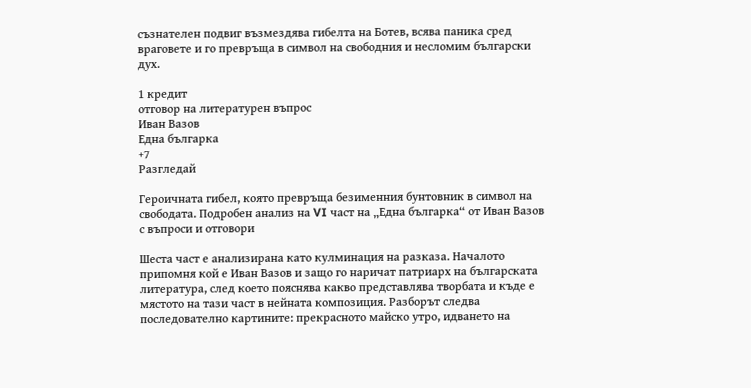съзнателен подвиг възмездява гибелта на Ботев, всява паника сред враговете и го превръща в символ на свободния и несломим български дух.

1 кредит
отговор на литературен въпрос
Иван Вазов
Една българка
+7
Разгледай

Героичната гибел, която превръща безименния бунтовник в символ на свободата. Подробен анализ на VI част на „Една българка“ от Иван Вазов с въпроси и отговори

Шеста част е анализирана като кулминация на разказа. Началото припомня кой е Иван Вазов и защо го наричат патриарх на българската литература, след което пояснява какво представлява творбата и къде е мястото на тази част в нейната композиция. Разборът следва последователно картините: прекрасното майско утро, идването на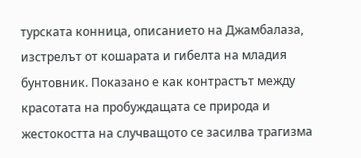турската конница, описанието на Джамбалаза, изстрелът от кошарата и гибелта на младия бунтовник. Показано е как контрастът между красотата на пробуждащата се природа и жестокостта на случващото се засилва трагизма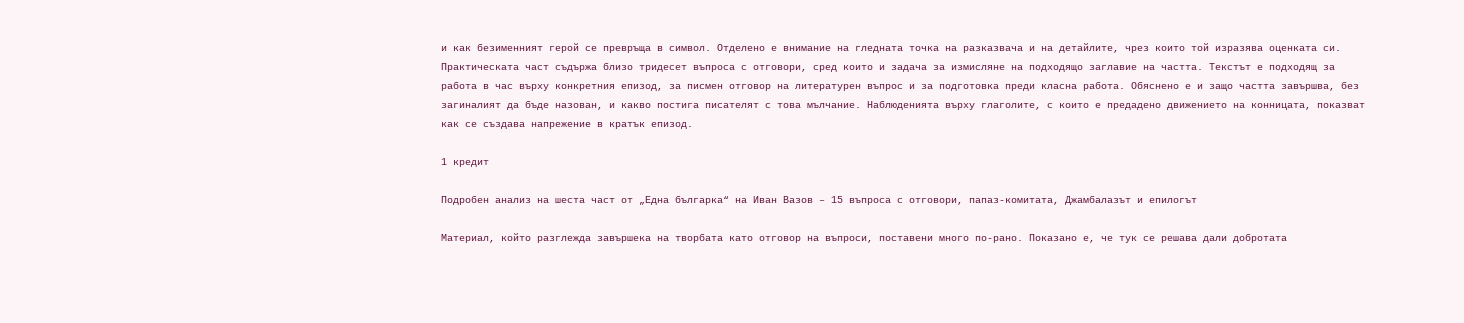и как безименният герой се превръща в символ. Отделено е внимание на гледната точка на разказвача и на детайлите, чрез които той изразява оценката си. Практическата част съдържа близо тридесет въпроса с отговори, сред които и задача за измисляне на подходящо заглавие на частта. Текстът е подходящ за работа в час върху конкретния епизод, за писмен отговор на литературен въпрос и за подготовка преди класна работа. Обяснено е и защо частта завършва, без загиналият да бъде назован, и какво постига писателят с това мълчание. Наблюденията върху глаголите, с които е предадено движението на конницата, показват как се създава напрежение в кратък епизод.

1 кредит

Подробен анализ на шеста част от „Една българка“ на Иван Вазов – 15 въпроса с отговори, папаз-комитата, Джамбалазът и епилогът

Материал, който разглежда завършека на творбата като отговор на въпроси, поставени много по-рано. Показано е, че тук се решава дали добротата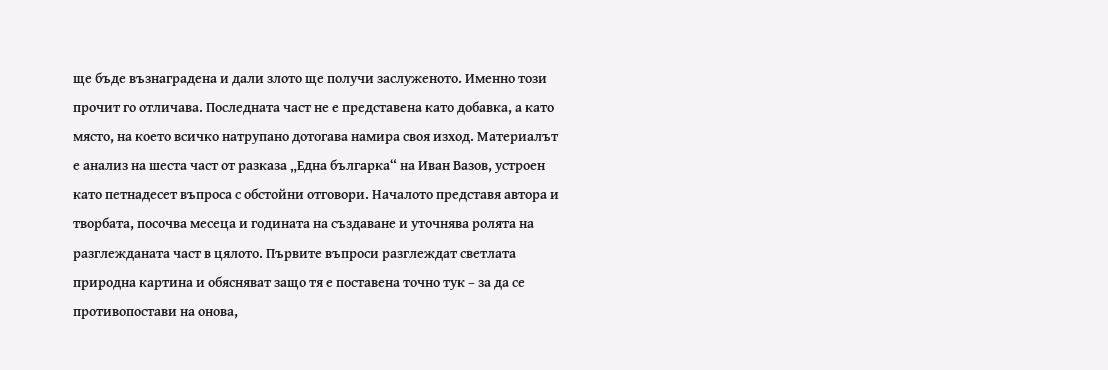ще бъде възнаградена и дали злото ще получи заслуженото. Именно този прочит го отличава. Последната част не е представена като добавка, а като място, на което всичко натрупано дотогава намира своя изход. Материалът е анализ на шеста част от разказа „Една българка“ на Иван Вазов, устроен като петнадесет въпроса с обстойни отговори. Началото представя автора и творбата, посочва месеца и годината на създаване и уточнява ролята на разглежданата част в цялото. Първите въпроси разглеждат светлата природна картина и обясняват защо тя е поставена точно тук – за да се противопостави на онова,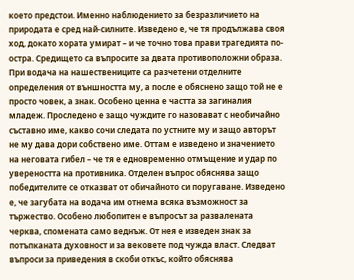което предстои. Именно наблюдението за безразличието на природата е сред най-силните. Изведено е, че тя продължава своя ход, докато хората умират – и че точно това прави трагедията по-остра. Средището са въпросите за двата противоположни образа. При водача на нашествениците са разчетени отделните определения от външността му, а после е обяснено защо той не е просто човек, а знак. Особено ценна е частта за загиналия младеж. Проследено е защо чуждите го назовават с необичайно съставно име, какво сочи следата по устните му и защо авторът не му дава дори собствено име. Оттам е изведено и значението на неговата гибел – че тя е едновременно отмъщение и удар по увереността на противника. Отделен въпрос обяснява защо победителите се отказват от обичайното си поругаване. Изведено е, че загубата на водача им отнема всяка възможност за тържество. Особено любопитен е въпросът за развалената черква, спомената само веднъж. От нея е изведен знак за потъпканата духовност и за вековете под чужда власт. Следват въпроси за приведения в скоби откъс, който обяснява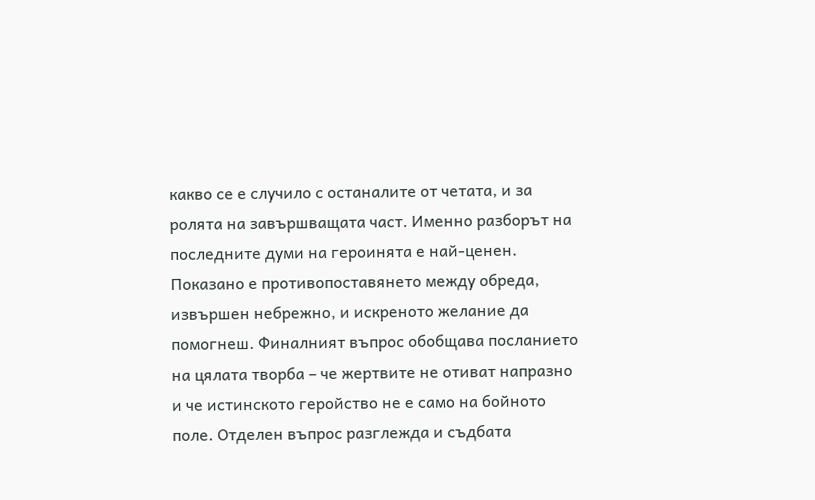какво се е случило с останалите от четата, и за ролята на завършващата част. Именно разборът на последните думи на героинята е най-ценен. Показано е противопоставянето между обреда, извършен небрежно, и искреното желание да помогнеш. Финалният въпрос обобщава посланието на цялата творба – че жертвите не отиват напразно и че истинското геройство не е само на бойното поле. Отделен въпрос разглежда и съдбата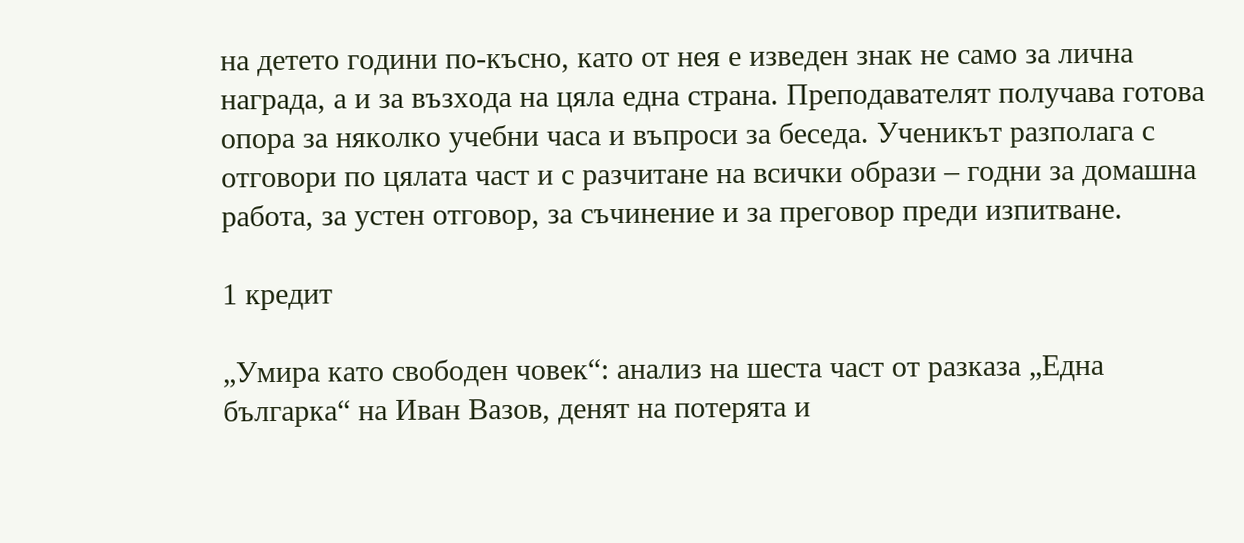на детето години по-късно, като от нея е изведен знак не само за лична награда, а и за възхода на цяла една страна. Преподавателят получава готова опора за няколко учебни часа и въпроси за беседа. Ученикът разполага с отговори по цялата част и с разчитане на всички образи – годни за домашна работа, за устен отговор, за съчинение и за преговор преди изпитване.

1 кредит

„Умира като свободен човек“: анализ на шеста част от разказа „Една българка“ на Иван Вазов, денят на потерята и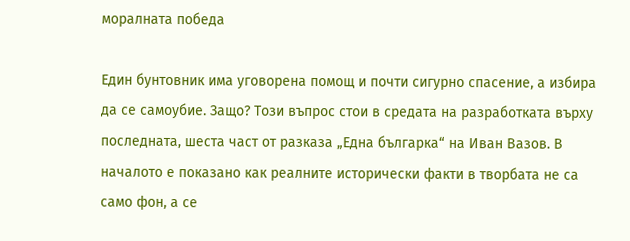моралната победа

Един бунтовник има уговорена помощ и почти сигурно спасение, а избира да се самоубие. Защо? Този въпрос стои в средата на разработката върху последната, шеста част от разказа „Една българка“ на Иван Вазов. В началото е показано как реалните исторически факти в творбата не са само фон, а се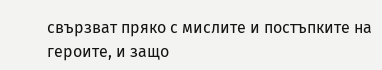свързват пряко с мислите и постъпките на героите, и защо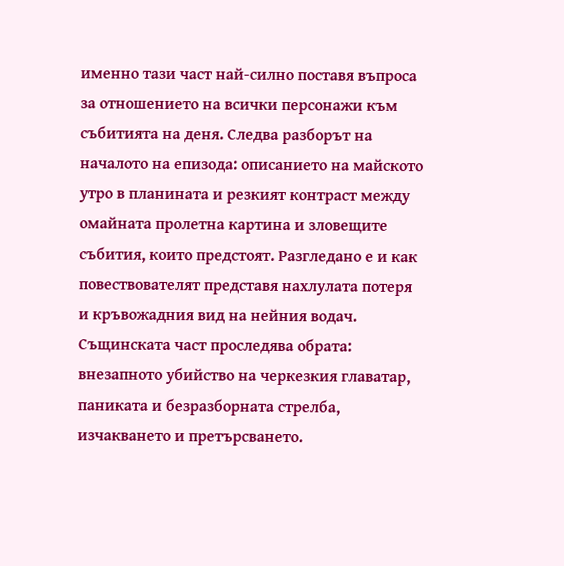именно тази част най-силно поставя въпроса за отношението на всички персонажи към събитията на деня. Следва разборът на началото на епизода: описанието на майското утро в планината и резкият контраст между омайната пролетна картина и зловещите събития, които предстоят. Разгледано е и как повествователят представя нахлулата потеря и кръвожадния вид на нейния водач. Същинската част проследява обрата: внезапното убийство на черкезкия главатар, паниката и безразборната стрелба, изчакването и претърсването.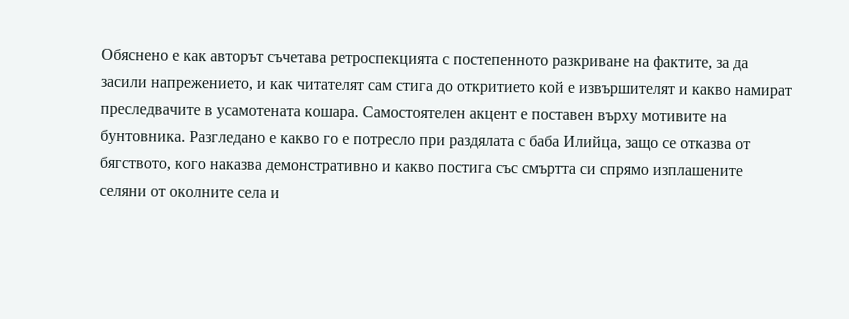Обяснено е как авторът съчетава ретроспекцията с постепенното разкриване на фактите, за да засили напрежението, и как читателят сам стига до откритието кой е извършителят и какво намират преследвачите в усамотената кошара. Самостоятелен акцент е поставен върху мотивите на бунтовника. Разгледано е какво го е потресло при раздялата с баба Илийца, защо се отказва от бягството, кого наказва демонстративно и какво постига със смъртта си спрямо изплашените селяни от околните села и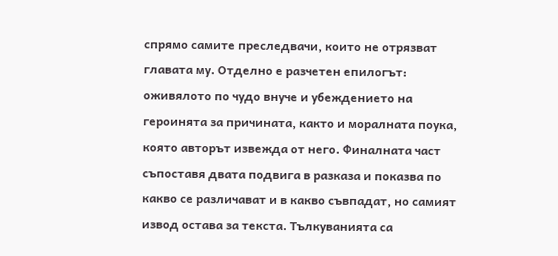спрямо самите преследвачи, които не отрязват главата му. Отделно е разчетен епилогът: оживялото по чудо внуче и убеждението на героинята за причината, както и моралната поука, която авторът извежда от него. Финалната част съпоставя двата подвига в разказа и показва по какво се различават и в какво съвпадат, но самият извод остава за текста. Тълкуванията са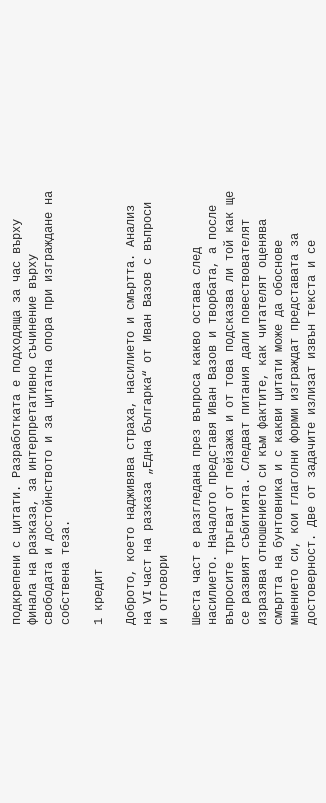подкрепени с цитати. Разработката е подходяща за час върху финала на разказа, за интерпретативно съчинение върху свободата и достойнството и за цитатна опора при изграждане на собствена теза.

1 кредит

Доброто, което надживява страха, насилието и смъртта. Анализ на VI част на разказа „Една българка“ от Иван Вазов с въпроси и отговори

Шеста част е разгледана през въпроса какво остава след насилието. Началото представя Иван Вазов и творбата, а после въпросите тръгват от пейзажа и от това подсказва ли той как ще се развият събитията. Следват питания дали повествователят изразява отношението си към фактите, как читателят оценява смъртта на бунтовника и с какви цитати може да обоснове мнението си, кои глаголни форми изграждат представата за достоверност. Две от задачите излизат извън текста и се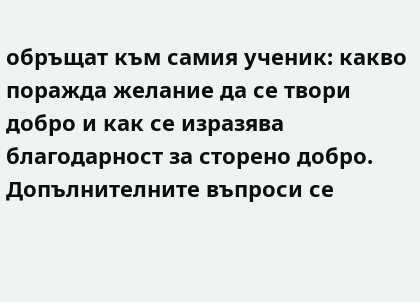обръщат към самия ученик: какво поражда желание да се твори добро и как се изразява благодарност за сторено добро. Допълнителните въпроси се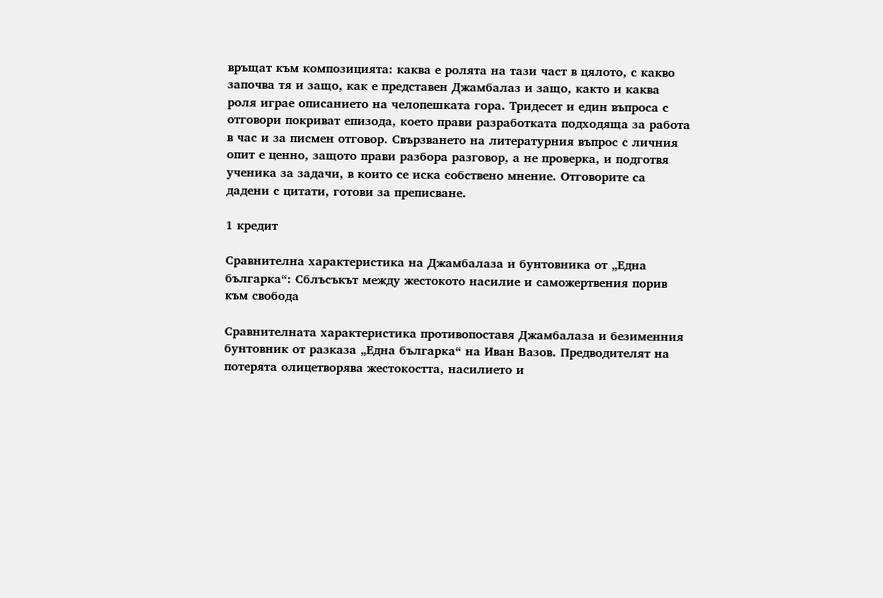връщат към композицията: каква е ролята на тази част в цялото, с какво започва тя и защо, как е представен Джамбалаз и защо, както и каква роля играе описанието на челопешката гора. Тридесет и един въпроса с отговори покриват епизода, което прави разработката подходяща за работа в час и за писмен отговор. Свързването на литературния въпрос с личния опит е ценно, защото прави разбора разговор, а не проверка, и подготвя ученика за задачи, в които се иска собствено мнение. Отговорите са дадени с цитати, готови за преписване.

1 кредит

Сравнителна характеристика на Джамбалаза и бунтовника от „Една българка“: Сблъсъкът между жестокото насилие и саможертвения порив към свобода

Сравнителната характеристика противопоставя Джамбалаза и безименния бунтовник от разказа „Една българка“ на Иван Вазов. Предводителят на потерята олицетворява жестокостта, насилието и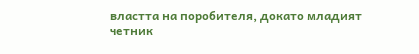властта на поробителя, докато младият четник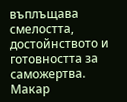въплъщава смелостта, достойнството и готовността за саможертва. Макар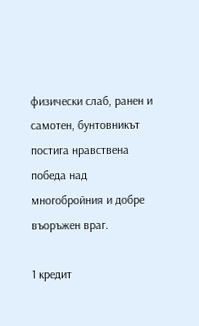физически слаб, ранен и самотен, бунтовникът постига нравствена победа над многобройния и добре въоръжен враг.

1 кредит